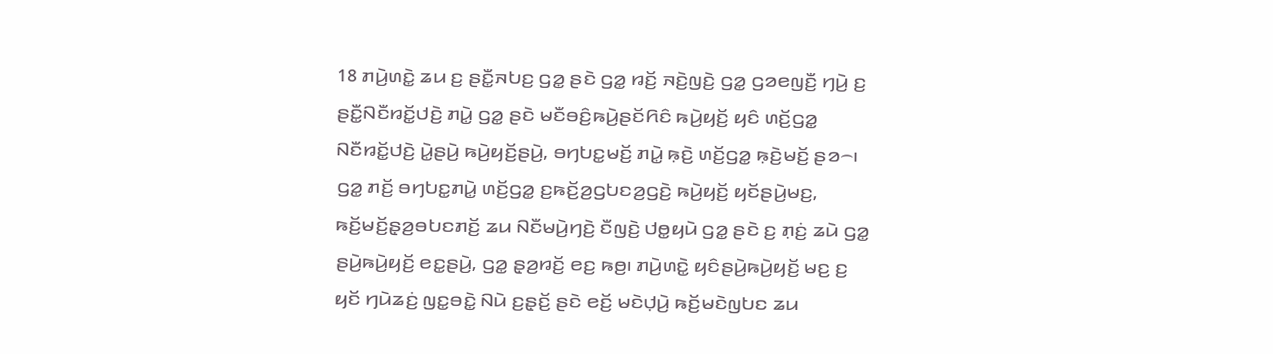18 ꤊꤣꤧ꤬ꤛꤢꤧ꤭ ꤘꤣ ꤢ꤬ ꤔꤢꤪ꤭ꤏꤝꤢ꤬ ꤞꤤ꤭ ꤔꤢꤧ ꤞꤤ꤭ ꤙꤢꤩ꤬ ꤏꤢꤧ꤬ꤜꤢꤧ꤬ ꤞꤤ꤭ ꤞꤤꤕꤜꤢꤪ꤬ ꤚꤣꤧ꤬ ꤢ꤬ ꤔꤢꤪ꤭ꤡꤢꤪꤙꤢꤩ꤭ꤓꤢꤧ꤬ ꤊꤣꤧ꤭ ꤞꤤ꤭ ꤔꤢꤧ ꤗꤢꤪꤋꤢꤨ꤬ꤒꤣꤧ꤬ꤔꤢꤩꤖꤢꤨ ꤒꤣꤧ꤬ꤟꤢꤩ꤬ ꤟꤢꤨ ꤛꤢꤩ꤬ꤞꤤ꤭ ꤡꤢꤪꤙꤢꤩ꤭ꤓꤢꤧ꤬ ꤣꤧ꤭ꤔꤣꤧ꤬ ꤒꤣꤧ꤬ꤟꤢꤩ꤬ꤔꤣꤧ꤬, ꤋꤚꤝꤢ꤭ꤗꤢꤩ꤬ ꤊꤣꤧ꤭ ꤒ꤫ꤢꤧ꤬ ꤛꤢꤩ꤬ꤞꤤ꤭ ꤒ꤫ꤢꤧ꤬ꤗꤢꤩ꤬ ꤔꤤ꤮꤯ ꤞꤤ꤭ ꤊꤢꤩ꤬ ꤋꤚꤝꤢ꤭ꤊꤣꤧ꤭ ꤛꤢꤩ꤬ꤞꤤ꤭ ꤢ꤬ꤒꤢꤩ꤬ꤤ꤬ꤞꤝꤢꤤ꤬ꤞꤢꤧ꤬ ꤒꤣꤧ꤬ꤟꤢꤩ꤬ ꤟꤢꤩꤔꤣꤧ꤬ꤗꤢ꤬, ꤒꤢꤩ꤬ꤗꤢꤩ꤬ꤔ꤫ꤤ꤬ꤋꤝꤢꤊꤢꤩ꤬ ꤘꤣ ꤡꤢꤪꤗꤣꤧ꤬ꤚꤢꤧ꤬ ꤢꤪꤜꤢꤧ꤬ ꤓꤥ꤭ꤟꤣꤧ ꤞꤤ꤭ ꤔꤢꤧ ꤢ꤬ ꤊ꤫ꤢꤦ꤬ ꤘꤣꤧ ꤞꤤ꤭ ꤔꤣꤧ꤬ꤒꤣꤧ꤬ꤟꤢꤩ꤬ ꤕꤢ꤭ꤔꤣꤧ꤬, ꤞꤤ꤭ ꤔ꤫ꤤ꤬ꤙꤢꤩ꤬ ꤕꤢ꤬ ꤒꤥ꤬꤯ ꤊꤣꤧ꤬ꤛꤢꤧ꤭ ꤟꤢꤨꤔꤣꤧ꤬ꤒꤣꤧ꤬ꤟꤢꤩ꤬ ꤗꤢ꤬ ꤢ꤬ ꤟꤢꤩ ꤚꤣꤧꤘꤢꤦ꤬ ꤜꤢ꤭ꤋꤢꤧ꤭ ꤡꤣꤧ ꤢ꤬ꤔ꤫ꤢꤩ꤬ ꤔꤢꤧ ꤕꤢꤩ꤬ ꤗꤢꤧꤓ꤫ꤣꤧ꤬ ꤒꤢꤩ꤬ꤗꤢꤧꤜꤝꤢ ꤘꤣ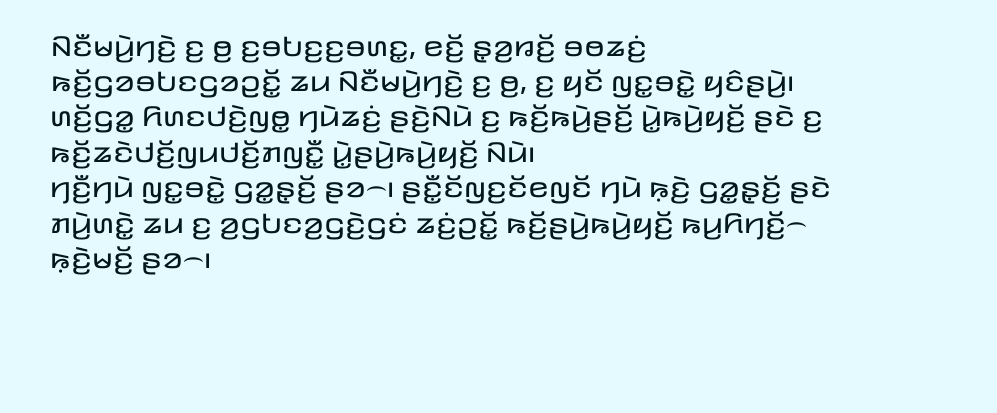ꤡꤢꤪꤗꤣꤧ꤬ꤚꤢꤧ꤬ ꤢ꤬ ꤥ꤬ ꤢ꤬ꤋꤝꤢ꤬ꤢ꤬ꤋꤛꤢ꤭, ꤕꤢꤩ꤬ ꤔ꤫ꤤ꤬ꤙꤢꤩ꤬ ꤋꤥꤘꤢꤦ꤬ ꤒꤢꤩ꤬ꤞꤤꤋꤝꤢꤞꤤꤑꤢꤩ꤭ ꤘꤣ ꤡꤢꤪꤗꤣꤧ꤬ꤚꤢꤧ꤬ ꤢ꤬ ꤥ꤬, ꤢ꤬ ꤟꤢꤩ ꤜꤢ꤭ꤋꤢꤧ꤭ ꤟꤢꤨꤔꤣꤧ꤬꤯ ꤛꤢꤩ꤬ꤞꤤ꤭ ꤖꤛꤢꤓꤢꤧ꤬ꤜꤥ꤭ ꤚꤣꤧꤘꤢꤦ꤬ ꤔꤢꤧ꤬ꤡꤣꤧ ꤢ꤬ ꤒꤢꤩ꤬ꤒꤣꤧ꤬ꤔꤢꤩ꤬ ꤣꤧ꤭ꤒꤣꤧ꤬ꤟꤢꤩ꤬ ꤔꤢꤧ ꤢ꤬ ꤒꤢꤩ꤬ꤘꤢꤧꤓꤢꤩ꤬ꤜꤣꤓꤢꤩ꤬ꤊꤜꤢꤪ꤭ ꤣꤧ꤭ꤔꤣꤧ꤬ꤒꤣꤧ꤬ꤟꤢꤩ꤬ ꤡꤣꤧ꤯
ꤚꤢꤪ꤬ꤚꤣꤧ ꤜꤢ꤭ꤋꤢꤧ꤭ ꤞꤤ꤭ꤔ꤫ꤢꤩ꤬ ꤔꤤ꤮꤯ ꤔꤢꤪ꤭ꤢꤩꤜꤢ꤬ꤢꤩꤕꤜꤢꤩ ꤚꤣꤧ ꤒ꤫ꤢꤧ꤬ ꤞꤤ꤭ꤔ꤫ꤢꤩ꤬ ꤔꤢꤧ ꤊꤣꤧ꤬ꤛꤢꤧ꤭ ꤘꤣ ꤢ꤬ ꤤ꤬ꤞꤝꤢꤤ꤬ꤞꤢꤧ꤬ꤞꤢꤦ ꤘꤢꤦ꤬ꤑꤢꤩ꤭ ꤒꤢꤩ꤬ꤔꤣꤧ꤬ꤒꤣꤧ꤬ꤟꤢꤩ꤬ ꤒꤣ꤬ꤖꤚꤢꤩ꤬꤮ ꤒ꤫ꤢꤧ꤬ꤗꤢꤩ꤬ ꤔꤤ꤮꤯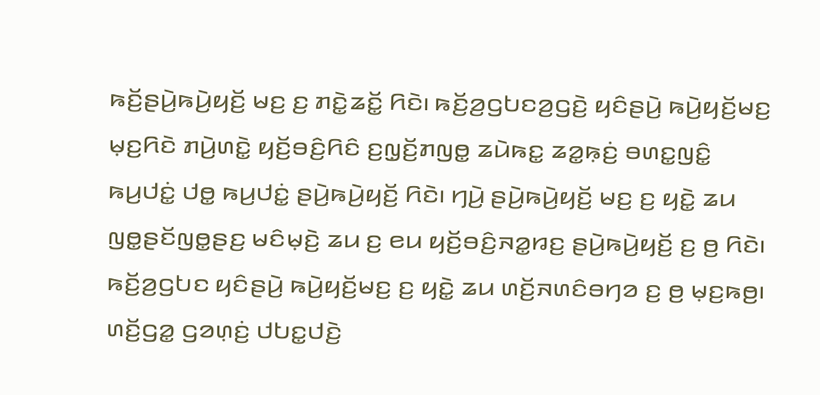ꤒꤢꤩ꤬ꤔꤣꤧ꤬ꤒꤣꤧ꤬ꤟꤢꤩ꤬ ꤗꤢ꤬ ꤢ꤬ ꤊꤢꤧ꤭ꤘꤢꤩ꤭ ꤖꤢꤧ꤯ ꤒꤢꤩ꤬ꤤ꤬ꤞꤝꤢꤤ꤬ꤞꤢꤧ꤬ ꤟꤢꤨꤔꤣꤧ꤬ ꤒꤣꤧ꤬ꤟꤢꤩ꤬ꤗꤢ꤬ ꤗ꤫ꤢ꤬ꤖꤢꤧ ꤊꤣꤧ꤬ꤛꤢꤧ꤭ ꤟꤢꤩ꤬ꤋꤢꤨ꤬ꤖꤢꤨ ꤢ꤬ꤜ꤫ꤢꤩ꤬ꤊꤜꤥ꤭ ꤘꤣꤧꤒꤢ꤭ ꤘꤤ꤭ꤒ꤫ꤢꤦ꤬ ꤋꤛꤢ꤭ꤜꤢꤨ꤭ ꤒꤣ꤬ꤓꤢꤦ꤭ ꤓꤥ꤭ ꤒꤣ꤬ꤓꤢꤦ꤭ ꤔꤣꤧ꤬ꤒꤣꤧ꤬ꤟꤢꤩ꤬ ꤖꤢꤧ꤯ ꤚꤣꤧ꤬ ꤔꤣꤧ꤬ꤒꤣꤧ꤬ꤟꤢꤩ꤬ ꤗꤢ꤬ ꤢ꤬ ꤟꤢꤧ꤭ ꤘꤣ ꤜꤥ꤭ꤔꤢꤩꤜꤥ꤭ꤔꤢ꤬ ꤗꤢꤨꤗ꤫ꤢꤧ꤬ ꤘꤣ ꤢ꤬ ꤕꤣ ꤟꤢꤩ꤬ꤋꤢꤨ꤬ꤏꤤ꤭ꤙꤢ꤬ ꤔꤣꤧ꤬ꤒꤣꤧ꤬ꤟꤢꤩ꤬ ꤢ꤬ ꤥ꤬ ꤖꤢꤧ꤯ ꤒꤢꤩ꤬ꤤ꤬ꤞꤝꤢ ꤟꤢꤨꤔꤣꤧ꤬ ꤒꤣꤧ꤬ꤟꤢꤩ꤬ꤗꤢ꤬ ꤢ꤬ ꤟꤢꤧ꤭ ꤘꤣ ꤛꤢꤩ꤬ꤏꤛꤢꤨꤋꤚꤤ ꤢ꤬ ꤥ꤬ ꤗ꤫ꤢ꤬ꤒꤥ꤬꤯
ꤛꤢꤩ꤬ꤞꤤ꤭ ꤞꤤꤛ꤫ꤢꤦ꤬ ꤓꤝꤢ꤭ꤓꤢꤧ꤬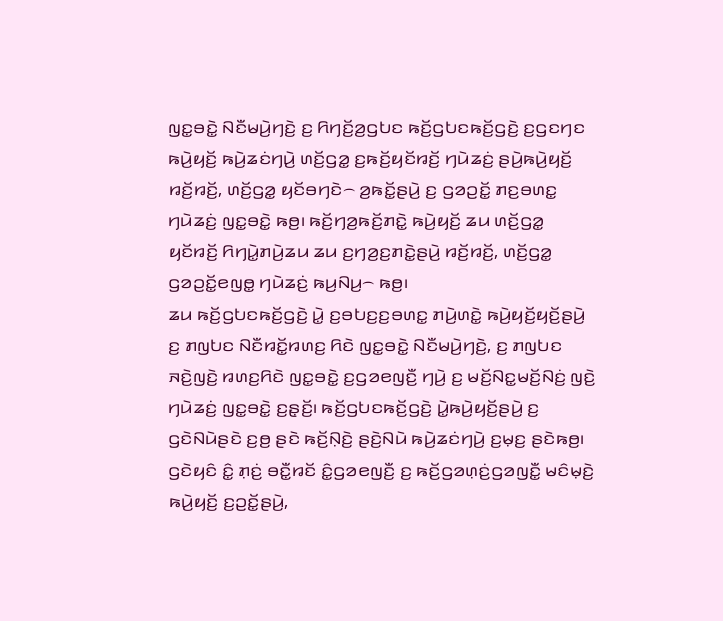ꤜꤢ꤭ꤋꤢꤧ꤭ ꤡꤢꤪꤗꤣꤧ꤬ꤚꤢꤧ꤬ ꤢ꤬ ꤖꤚꤢꤩ꤬ꤤ꤬ꤞꤝꤢ ꤒꤢꤩ꤬ꤞꤝꤢꤒꤢꤩ꤬ꤞꤢꤧ꤬ ꤢ꤬ꤞꤢꤚꤢ ꤒꤣꤧ꤬ꤟꤢꤩ꤬ ꤒꤣꤧ꤬ꤘꤢꤦꤚꤣꤧ꤬ ꤛꤢꤩ꤬ꤞꤤ꤭ ꤢ꤬ꤒꤢꤩ꤬ꤟꤢꤩꤙꤢꤩ꤬ ꤚꤣꤧꤘꤢꤦ꤬ ꤔꤣꤧ꤬ꤒꤣꤧ꤬ꤟꤢꤩ꤬ ꤙꤢꤩ꤬ꤙꤢꤩ꤬, ꤛꤢꤩ꤬ꤞꤤ꤭ ꤟꤢꤩꤋꤚꤢꤧ꤮ ꤤ꤬ꤒꤢꤩ꤭ꤔꤣꤧ꤬ ꤢ꤬ ꤞꤤꤑꤢꤩ꤭ ꤊꤢ꤬ꤋꤛꤢ꤭ ꤚꤣꤧꤘꤢꤦ꤬ ꤜꤢ꤭ꤋꤢꤧ꤭ ꤒꤥ꤬꤯ ꤒꤢꤩ꤬ꤚꤤ꤬ꤒꤢꤩ꤬ꤊꤢꤧ꤭ ꤒꤣꤧ꤬ꤟꤢꤩ꤬ ꤘꤣ ꤛꤢꤩ꤬ꤞꤤ꤭ ꤟꤢꤩꤙꤢꤩ꤬ ꤖꤚꤣꤧ꤭ꤊꤣꤧ꤬ꤘꤣ ꤘꤣ ꤢ꤬ꤚꤤ꤬ꤢ꤬ꤊꤢꤧ꤭ꤔꤣꤧ꤬ ꤙꤢꤩ꤬ꤙꤢꤩ꤬, ꤛꤢꤩ꤬ꤞꤤ꤭ ꤞꤤꤑꤢꤩ꤭ꤕꤜꤥ꤭ ꤚꤣꤧꤘꤢꤦ꤬ ꤒꤣ꤬ꤡꤣ꤬꤮ ꤒꤥ꤬꤯
ꤘꤣ ꤒꤢꤩ꤬ꤞꤝꤢꤒꤢꤩ꤬ꤞꤢꤧ꤬ ꤣꤧ꤭ ꤢ꤬ꤋꤝꤢ꤬ꤢ꤬ꤋꤛꤢ꤭ ꤊꤣꤧ꤬ꤛꤢꤧ꤭ ꤒꤣꤧ꤬ꤟꤢꤩ꤬ꤟꤢꤩ꤬ꤔꤣꤧ꤬ ꤢ꤬ ꤊꤜꤝꤢ ꤡꤢꤪꤙꤢꤩ꤭ꤙꤛꤢ꤬ ꤖꤢꤧ ꤜꤢ꤭ꤋꤢꤧ꤭ ꤡꤢꤪꤗꤣꤧ꤬ꤚꤢꤧ꤬, ꤢ꤬ ꤊꤜꤝꤢ ꤏꤢꤧ꤬ꤜꤢꤧ꤬ ꤙꤛꤢ꤬ꤖꤢꤧ ꤜꤢ꤭ꤋꤢꤧ꤭ ꤢ꤬ꤞꤤꤕꤜꤢꤪ꤬ ꤚꤣꤧ꤬ ꤢ꤬ ꤗꤢꤩ꤬ꤡꤢ꤭ꤗꤢꤩ꤬ꤡꤢꤦ꤬ ꤜꤢꤧ꤬ ꤚꤣꤧꤘꤢꤦ꤬ ꤜꤢ꤭ꤋꤢꤧ꤭ ꤢ꤬ꤔ꤫ꤢꤩ꤬꤯ ꤒꤢꤩ꤬ꤞꤝꤢꤒꤢꤩ꤬ꤞꤢꤧ꤬ ꤣꤧ꤭ꤒꤣꤧ꤬ꤟꤢꤩ꤬ꤔꤣꤧ꤬ ꤢ꤬ ꤞꤢꤧꤡꤣꤧꤔꤢꤧ ꤢ꤬ꤥ꤬ ꤔꤢꤧ ꤒꤢꤩ꤬ꤡ꤫ꤢꤧ꤬ ꤔꤢꤧ꤬ꤡꤣꤧ ꤒꤣꤧ꤬ꤘꤢꤦꤚꤣꤧ꤬ ꤢ꤬ꤗ꤫ꤢ꤬ ꤔꤢꤧꤒꤥ꤬꤯ ꤞꤢꤧꤟꤢꤨ ꤢꤨ꤭ ꤊ꤫ꤢꤦ꤬ ꤋꤢꤪ꤭ꤙꤢꤩ ꤢꤨ꤭ꤞꤤꤕꤜꤢꤪ꤬ ꤢ꤬ ꤒꤢꤩ꤬ꤞꤤꤛ꤫ꤢꤦ꤬ꤞꤤꤜꤢꤪ꤭ ꤗꤢꤨꤗ꤫ꤢꤧ꤬ ꤒꤣꤧ꤬ꤟꤢꤩ꤬ ꤢ꤬ꤑꤢꤩ꤭ꤔꤣꤧ꤬,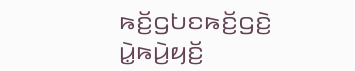ꤒꤢꤩ꤬ꤞꤝꤢꤒꤢꤩ꤬ꤞꤢꤧ꤬ ꤣꤧ꤭ꤒꤣꤧ꤬ꤟꤢꤩ꤬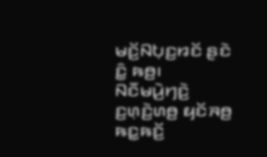ꤗꤢꤩ꤬ꤡꤝ꤫ꤢ꤬ꤙꤢꤩ ꤔꤢꤧ ꤢꤨ꤭ ꤒꤥ꤬꤯
ꤡꤢꤪꤗꤣꤧ꤬ꤚꤢꤧ꤬ ꤢ꤬ꤛ꤫ꤢꤧ꤬ꤛꤥ꤬ ꤟꤢꤩꤏꤥ꤬ ꤒꤢ꤭ꤒꤢꤩ꤬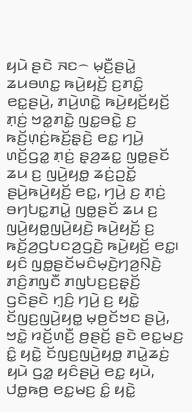ꤟꤣꤧ ꤔꤢꤧ ꤏꤢ꤮ ꤗ꤫ꤢꤪ꤬ꤔꤣꤧ꤭ ꤘꤣꤋꤛꤢ꤭ ꤒꤣꤧ꤬ꤟꤢꤩ꤬ ꤢ꤬ꤊꤢꤨ꤭ ꤕꤢ꤭ꤔꤣꤧ꤬, ꤊꤣꤧ꤬ꤛꤢꤧ꤭ ꤒꤣꤧ꤬ꤟꤢꤩ꤬ꤟꤢꤩ꤬ ꤊ꤫ꤢꤦ꤬ ꤠꤤ꤭ꤊꤢꤧ꤭ ꤜꤢ꤭ꤋꤢꤧ꤭ ꤢ꤬ ꤒꤢꤩ꤬ꤛ꤫ꤢꤦ꤬ꤒꤢꤩ꤬ꤔ꤫ꤢꤧ꤬ ꤕꤢ꤭ ꤚꤣꤧ꤬ ꤛꤢꤩ꤬ꤞꤤ꤭ ꤊ꤫ꤢꤦ꤬ ꤔ꤫ꤤ꤬ꤘꤢ꤭ ꤜꤥ꤭ꤔꤢꤩ ꤘꤣ ꤢ꤬ ꤜꤣꤧ꤬ꤟꤥ꤭ ꤘꤢꤦ꤬ꤑꤢꤩ꤭ ꤔꤣꤧ꤬ꤒꤣꤧ꤬ꤟꤢꤩ꤬ ꤕꤢ꤭, ꤚꤣꤧ꤬ ꤢ꤬ ꤊ꤫ꤢꤦ꤬ ꤋꤚꤝꤢ꤭ꤊꤣꤧ꤭ ꤜꤥ꤭ꤔꤢꤩ ꤘꤣ ꤢ꤬ ꤜꤣꤧ꤬ꤟꤥ꤭ꤜꤣꤧ꤬ꤟꤢꤧ꤬ ꤒꤣꤧ꤬ꤟꤢꤩ꤬ ꤢ꤬ ꤒꤢꤩ꤬ꤤ꤬ꤞꤝꤢꤤ꤬ꤞꤢꤧ꤬ ꤒꤣꤧ꤬ꤟꤢꤩ꤬ ꤕꤢ꤭꤯
ꤟꤢꤨ ꤜꤥ꤭ꤔꤢꤩꤗꤢꤨꤗ꤫ꤢꤧ꤬ꤚꤤ꤬ꤡ꤫ꤢꤧ꤬ ꤊꤢꤨ꤬ꤊꤜꤢꤪ ꤊꤜꤝꤢ꤬ꤢ꤬ꤔ꤫ꤢꤩ꤬ ꤞꤢꤧꤔꤢꤧ ꤚ꤫ꤢꤨ꤬ ꤚꤣꤧ꤬ ꤢ꤬ ꤟꤢꤧ꤭ ꤢꤩꤜꤢ꤬ꤜꤣꤧ꤬ꤟꤥ꤭ ꤗ꤫ꤥ꤬ꤢꤩꤠꤢ ꤔꤣꤧ꤬, ꤠꤢꤧ꤭ ꤙꤢꤩ꤬ꤛꤢꤪ꤬ ꤥ꤬ꤔꤢꤩ꤬ ꤔꤢꤧ ꤕꤢ꤭ꤗꤢ꤬ ꤢꤨ꤭ ꤟꤢꤧ꤭ ꤢꤩꤜꤢ꤬ꤜꤣꤧ꤬ꤟꤥ꤭ ꤊꤣꤧ꤭ꤘꤢꤦ꤬ ꤟꤣꤧ ꤞꤤ꤭ ꤟꤢꤨꤔꤣꤧ꤬ ꤕꤢ꤭ ꤟꤣꤧ, ꤓꤥ꤭ꤒꤥ꤬ ꤕꤢ꤭ꤗꤢ꤬ ꤢꤨ꤭ ꤟꤢꤧ꤭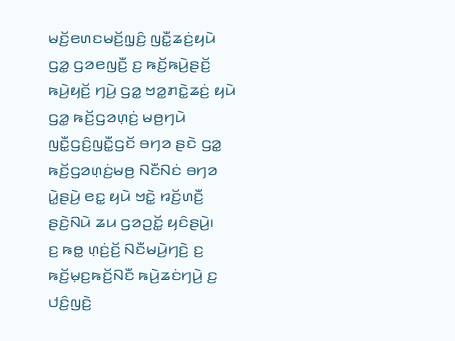ꤗꤢꤩ꤬ꤕꤛꤢꤗꤢꤩ꤬ꤜ꤫ꤢꤨ꤬ ꤜꤢꤪ꤭ꤘꤢꤦ꤬ꤟꤣꤧ ꤞꤤ꤭ ꤞꤤꤕꤜꤢꤪ꤬ ꤢ꤬ ꤒꤢꤩ꤬ꤒꤣꤧ꤬ꤔꤢꤩ꤬ ꤒꤣꤧ꤬ꤟꤢꤩ꤬ ꤚꤣꤧ꤬ ꤞꤤ꤭ ꤠꤤ꤭ꤊꤢꤧ꤭ꤘꤢꤦ꤬ ꤟꤣꤧ ꤞꤤ꤭ ꤒꤢꤩ꤬ꤞꤤꤛ꤫ꤢꤦ꤬ ꤗꤥ꤬ꤚꤣꤧ ꤜꤢꤪ꤭ꤞꤢꤨ꤬ꤜꤢꤪ꤭ꤞꤢꤩ ꤋꤚꤤ ꤔꤢꤧ ꤞꤤ꤭ ꤒꤢꤩ꤬ꤞꤤꤛ꤫ꤢꤦ꤬ꤗꤥ꤬ ꤡꤢꤪꤡꤢꤦ ꤋꤚꤤ ꤣꤧ꤭ꤔꤣꤧ꤬ ꤕꤢ꤭ ꤟꤣꤧ ꤠꤢꤧ꤭ ꤙꤢꤩ꤬ꤛꤢꤪ꤬ ꤔꤢꤧ꤬ꤡꤣꤧ ꤘꤣ ꤞꤤꤑꤢꤩ꤭ ꤟꤢꤨꤔꤣꤧ꤬꤯
ꤢ꤬ ꤒꤥ꤭ ꤛ꤫ꤢꤦ꤬ꤢꤩ꤬ ꤡꤢꤪꤗꤣꤧ꤬ꤚꤢꤧ꤬ ꤢ꤬ ꤒꤢꤩ꤬ꤗ꤫ꤢ꤬ꤒꤢꤩ꤬ꤡꤢꤪ ꤒꤣꤧ꤬ꤘꤢꤦꤚꤣꤧ꤬ ꤢ꤬ ꤓꤢꤨ꤬ꤜꤢꤧ꤬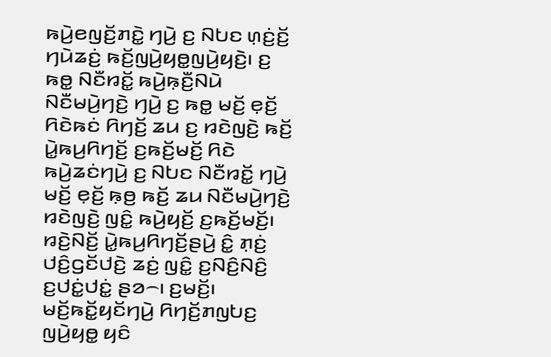ꤒꤣꤧ꤬ꤕꤜꤢꤩ꤬ꤊꤢꤧ꤭ ꤚꤣꤧ꤬ ꤢ꤬ ꤡꤝꤢ ꤛ꤫ꤢꤦ꤬ꤢꤩ꤬ ꤚꤣꤧꤘꤢꤦ꤬ ꤒꤢꤩ꤬ꤜꤣꤧ꤬ꤟꤥ꤭ꤜꤣꤧ꤬ꤟꤢꤧ꤬꤯ ꤢ꤬ ꤒꤥ꤭ ꤡꤢꤪꤙꤢꤩ꤭ ꤒꤣꤧ꤬ꤒ꤫ꤢꤪ꤬ꤡꤣꤧ ꤡꤢꤪꤗꤣꤧ꤬ꤚꤢꤧ꤬ ꤚꤣꤧ꤬ ꤢ꤬ ꤒꤥ꤭ ꤗꤢꤩ꤬ ꤕ꤫ꤢꤩ꤬ ꤖꤢꤧꤒꤢꤦ ꤖꤚꤢꤩ꤬ ꤘꤣ ꤢ꤬ ꤙꤢꤧꤜꤢꤧ꤬ ꤒꤢꤩ꤬ ꤣꤧ꤭ꤒꤣ꤬ꤖꤚꤢꤩ꤬ ꤢ꤬ꤒꤢꤩ꤬ꤗꤢꤩ꤬ ꤖꤢꤧ ꤒꤣꤧ꤬ꤘꤢꤦꤚꤣꤧ꤬ ꤢ꤬ ꤡꤝꤢ ꤡꤢꤪꤙꤢꤩ꤭ ꤚꤣꤧ꤬ ꤗꤢꤩ꤬ ꤕ꤫ꤢꤩ꤬ ꤒ꤫ꤥ꤬ ꤒꤢꤩ꤬ ꤘꤣ ꤡꤢꤪꤗꤣꤧ꤬ꤚꤢꤧ꤬ ꤙꤢꤧꤜꤢꤧ꤬ ꤜꤢꤨ꤭ ꤒꤣꤧ꤬ꤟꤢꤩ꤬ ꤢ꤬ꤒꤢꤩ꤬ꤗꤢꤩ꤬꤯ ꤙꤢꤧ꤬ꤡꤢꤩ꤬ ꤣꤧ꤭ꤒꤣ꤬ꤖꤚꤢꤩ꤬ꤔꤣꤧ꤬ ꤢꤨ꤭ ꤊ꤫ꤢꤦ꤬ ꤓꤢꤨ꤬ꤞꤢꤩꤓꤢꤧ꤬ ꤘꤢꤦ꤬ ꤜꤢꤨ꤭ ꤢ꤬ꤡꤢꤨ꤬ꤡꤢꤨ꤬ ꤢ꤬ꤓꤢꤦ꤭ꤓꤢꤦ꤭ ꤔꤤ꤮꤯ ꤢ꤬ꤗꤢꤩ꤬꤯
ꤗꤢꤩ꤬ꤒꤢꤩ꤭ꤟꤢꤩꤚꤣꤧ꤬ ꤖꤚꤢꤩ꤬ꤊꤜꤝꤢ꤬ ꤜꤣꤧ꤬ꤟꤥ꤭ ꤟꤢꤨ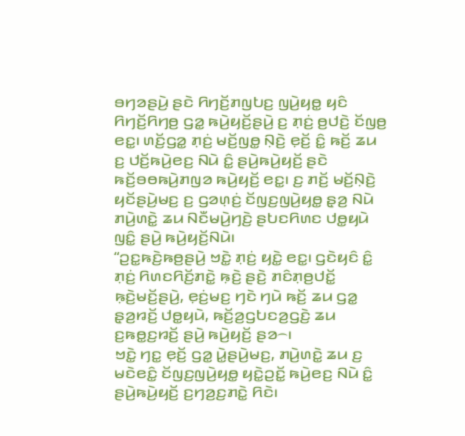ꤋꤚꤤꤔꤣꤧ꤬ ꤔꤢꤧ ꤖꤚꤢꤩ꤬ꤊꤜꤝꤢ꤬ ꤜꤣꤧ꤬ꤟꤥ꤭ ꤟꤢꤨ ꤖꤚꤢꤩ꤬ꤖꤚꤥ꤬ ꤞꤤ꤭ ꤒꤣꤧ꤬ꤟꤢꤩ꤬ꤔꤣꤧ꤬ ꤢ꤬ ꤊ꤫ꤢꤦ꤬ ꤥ꤬ꤓꤢꤧ꤬ ꤢꤩꤜꤥ꤬ ꤕꤢ꤭꤯ ꤛꤢꤩ꤬ꤞꤤ꤭ ꤊ꤫ꤢꤦ꤬ ꤗꤢꤩ꤬ꤜꤥ꤭ ꤡ꤫ꤢꤧ꤬ ꤕ꤫ꤢꤩ꤬ ꤢꤨ꤭ ꤒꤢꤩ꤬ ꤘꤣ ꤢ꤬ ꤓꤢꤩ꤬ꤒꤣꤧ꤬ꤕꤢ꤬ ꤡꤣꤧ ꤢꤨ꤭ ꤔꤣꤧ꤬ꤒꤣꤧ꤬ꤟꤢꤩ꤬ ꤔꤢꤧ ꤒꤢꤩ꤬ꤋꤥꤒꤣꤧ꤬ꤊꤜꤤ ꤒꤣꤧ꤬ꤟꤢꤩ꤬ ꤕꤢ꤭꤯ ꤢ꤬ ꤊꤢꤩ꤬ ꤗꤢꤩ꤬ꤡ꤫ꤢꤧ꤬ ꤟꤢꤩꤔꤣꤧ꤬ꤗꤢ꤬ ꤢ꤬ ꤞꤤꤛ꤫ꤢꤦ꤬ ꤢꤩꤜꤢ꤬ꤜꤣꤧ꤬ꤟꤥ꤭ ꤔ꤫ꤤ꤬ ꤡꤣꤧ ꤊꤣꤧ꤬ꤛꤢꤧ꤭ ꤘꤣ ꤡꤢꤪꤗꤣꤧ꤬ꤚꤢꤧ꤬ ꤔꤝꤢꤖꤛꤢ ꤓꤥ꤭ꤟꤣꤧ ꤜꤢꤨ꤭ ꤔꤣꤧ꤬ ꤒꤣꤧ꤬ꤟꤢꤩ꤬ꤡꤣꤧ꤯
“ꤑꤢ꤭ꤒꤢꤧ꤬ꤒꤥ꤬ꤔꤣꤧ꤬ ꤠꤢꤧ꤭ ꤊ꤫ꤢꤦ꤬ ꤟꤢꤧ꤭ ꤕꤢ꤭꤯ ꤞꤢꤧꤟꤢꤨ ꤢꤨ꤭ ꤊ꤫ꤢꤦ꤬ ꤖꤛꤢꤖꤢꤩ꤬ꤊꤢꤧ꤭ ꤒ꤫ꤢꤧ꤬ ꤔꤢꤧ꤬ ꤊꤢꤨꤊ꤫ꤥ꤬ꤓꤢꤩ꤭ ꤒ꤫ꤢꤧ꤬ꤗꤢꤩ꤬ꤔꤣꤧ꤬, ꤕ꤫ꤢꤦ꤬ꤗꤢ꤬ ꤚꤢꤧ ꤚꤣꤧ ꤒꤢꤩ꤬ ꤘꤣ ꤞꤤ꤭ ꤔ꤫ꤤ꤬ꤙꤢꤩ꤬ ꤓꤥ꤭ꤟꤣꤧ, ꤒꤢꤩ꤬ꤤ꤬ꤞꤝꤢꤤ꤬ꤞꤢꤧ꤬ ꤘꤣ ꤢ꤬ꤒꤥ꤭ꤢ꤬ꤙꤢꤩ꤬ ꤔꤣꤧ꤬ ꤒꤣꤧ꤬ꤟꤢꤩ꤬ ꤔꤤ꤮꤯
ꤠꤢꤧ꤭ ꤚꤢ꤭ ꤕ꤫ꤢꤩ꤬ ꤞꤤ꤭ ꤣꤧ꤭ꤔꤣꤧ꤬ꤗꤢ꤬, ꤊꤣꤧ꤬ꤛꤢꤧ꤭ ꤘꤣ ꤢ꤬ ꤗꤢꤧꤕꤢꤨ꤭ ꤢꤩꤜꤢ꤬ꤜꤣꤧ꤬ꤟꤥ꤭ ꤟꤢꤧ꤭ꤑꤢꤩ꤭ ꤒꤣꤧ꤬ꤕꤢ꤬ ꤡꤣꤧ ꤢꤨ꤭ ꤔꤣꤧ꤬ꤒꤣꤧ꤬ꤟꤢꤩ꤬ ꤢ꤬ꤚꤤ꤬ꤢ꤬ꤊꤢꤧ꤭ ꤖꤢꤧ꤯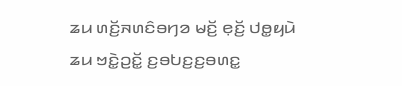ꤘꤣ ꤛꤢꤩ꤬ꤏꤛꤢꤨꤋꤚꤤ ꤗꤢꤩ꤬ ꤕ꤫ꤢꤩ꤬ ꤓꤥ꤭ꤟꤣꤧ ꤘꤣ ꤠꤢꤧ꤭ꤑꤢꤩ꤭ ꤢ꤬ꤋꤝꤢ꤬ꤢ꤬ꤋꤛꤢ꤭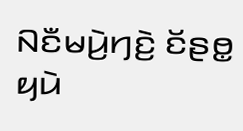ꤡꤢꤪꤗꤣꤧ꤬ꤚꤢꤧ꤬ ꤢꤩꤔꤥ꤭ ꤟꤣꤧ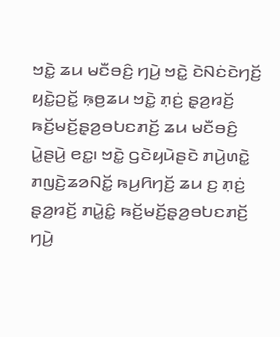ꤠꤢꤧ꤭ ꤘꤣ ꤗꤢꤪꤋꤢꤨ꤬ ꤚꤣꤧ꤬ ꤠꤢꤧ꤭ ꤢꤧꤡꤢꤦꤢꤧꤚꤢꤩ꤬ ꤟꤢꤧ꤭ꤑꤢꤩ꤭ ꤒ꤫ꤥ꤬ꤘꤣ ꤠꤢꤧ꤭ ꤊ꤫ꤢꤦ꤬ ꤔ꤫ꤤ꤬ꤙꤢꤩ꤬ ꤒꤢꤩ꤬ꤗꤢꤩ꤬ꤔ꤫ꤤ꤬ꤋꤝꤢꤊꤢꤩ꤬ ꤘꤣ ꤗꤢꤪꤋꤢꤨ꤬ ꤣꤧ꤭ꤔꤣꤧ꤬ ꤕꤢ꤭꤯ ꤠꤢꤧ꤭ ꤞꤢꤧꤟꤣꤧꤔꤢꤧ ꤊꤣꤧ꤬ꤛꤢꤧ꤭ ꤊꤜꤢꤧ꤬ꤘꤤꤡꤢꤩ꤭ ꤒꤣ꤬ꤖꤚꤢꤩ꤬ ꤘꤣ ꤢ꤬ ꤊ꤫ꤢꤦ꤬ ꤔ꤫ꤤ꤬ꤙꤢꤩ꤬ ꤊꤣꤧ꤭ꤢꤨ꤭ ꤒꤢꤩ꤬ꤗꤢꤩ꤬ꤔ꤫ꤤ꤬ꤋꤝꤢꤊꤢꤩ꤬ ꤚꤣꤧ꤬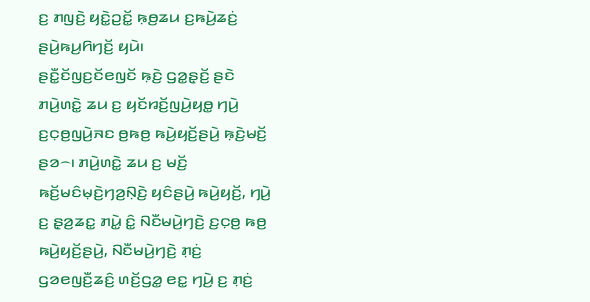ꤢ꤬ ꤊꤜꤢꤧ꤬ ꤟꤢꤧ꤭ꤑꤢꤩ꤭ ꤒ꤫ꤥ꤬ꤘꤣ ꤢ꤬ꤒꤣꤧ꤬ꤘꤢꤦ꤬ ꤔꤣꤧ꤬ꤒꤣ꤬ꤖꤚꤢꤩ꤬ ꤟꤣꤧ꤯
ꤔꤢꤪ꤭ꤢꤩꤜꤢ꤬ꤢꤩꤕꤜꤢꤩ ꤒ꤫ꤢꤧ꤬ ꤞꤤ꤭ꤔ꤫ꤢꤩ꤬ ꤔꤢꤧ ꤊꤣꤧ꤬ꤛꤢꤧ꤭ ꤘꤣ ꤢ꤬ ꤟꤢꤩꤙꤢꤩ꤬ꤜꤣꤧ꤬ꤟꤥ꤭ ꤚꤣꤧ꤬ ꤢ꤬ꤍ꤫ꤥ꤬ꤜꤣꤧ꤬ꤏꤢ ꤥ꤬ꤒꤥ꤬ ꤒꤣꤧ꤬ꤟꤢꤩ꤬ꤔꤣꤧ꤬ ꤒ꤫ꤢꤧ꤬ꤗꤢꤩ꤬ ꤔꤤ꤮꤯ ꤊꤣꤧ꤬ꤛꤢꤧ꤭ ꤘꤣ ꤢ꤬ ꤗꤢꤩ꤬ ꤒꤢꤩ꤬ꤗꤢꤨꤗ꤫ꤢꤧ꤬ꤚꤤ꤬ꤡ꤫ꤢꤧ꤬ ꤟꤢꤨꤔꤣꤧ꤬ ꤒꤣꤧ꤬ꤟꤢꤩ꤬, ꤚꤣꤧ꤬ ꤢ꤬ ꤔ꤫ꤤ꤬ꤘꤢ꤭ ꤊꤣꤧ꤭ ꤢꤨ꤭ ꤡꤢꤪꤗꤣꤧ꤬ꤚꤢꤧ꤬ ꤢ꤬ꤍ꤫ꤥ꤬ ꤒꤥ꤬ ꤒꤣꤧ꤬ꤟꤢꤩ꤬ꤔꤣꤧ꤬, ꤡꤢꤪꤗꤣꤧ꤬ꤚꤢꤧ꤬ ꤊ꤫ꤢꤦ꤬ ꤞꤤꤕꤜꤢꤪ꤬ꤘꤢꤨ꤬ ꤛꤢꤩ꤬ꤞꤤ꤭ ꤕꤢ꤭ ꤚꤣꤧ꤬ ꤢ꤬ ꤊ꤫ꤢꤦ꤬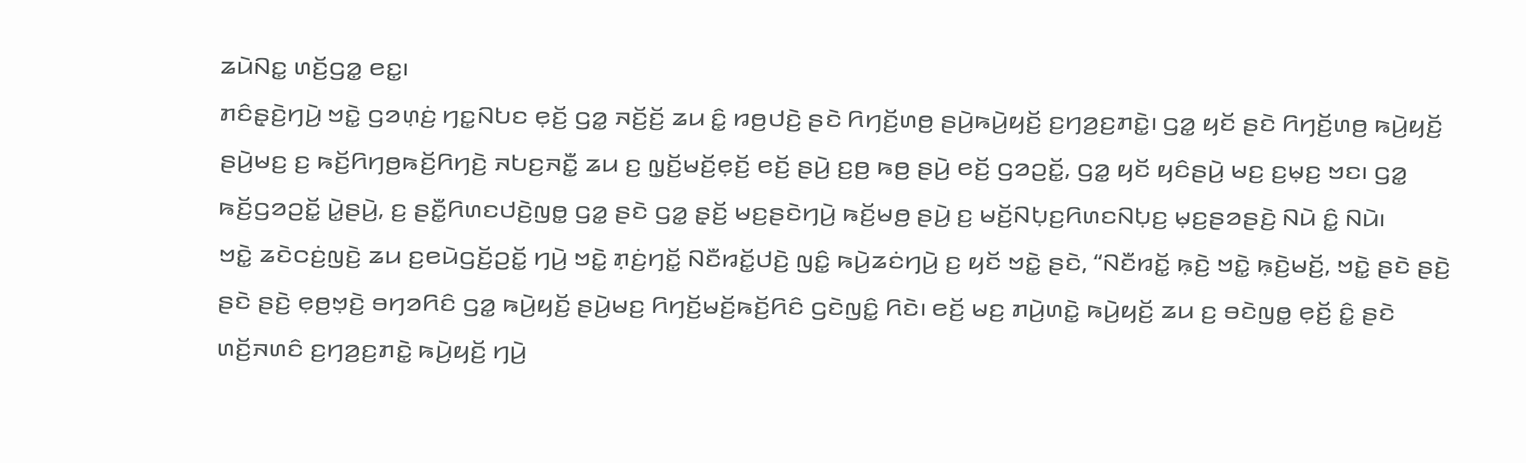ꤘꤣꤧꤡꤢ꤭ ꤛꤢꤩ꤬ꤞꤤ꤭ ꤕꤢ꤭꤯
ꤊꤢꤨꤔ꤫ꤢꤧ꤬ꤚꤣꤧ꤬ ꤠꤢꤧ꤭ ꤞꤤꤛ꤫ꤢꤦ꤬ ꤚꤢ꤭ꤡꤝꤢ ꤕ꤫ꤢꤩ꤬ ꤞꤤ꤭ ꤏꤢꤩ꤬ꤢꤩ꤬ ꤘꤣ ꤢꤨ꤭ ꤙꤥ꤬ꤓꤢꤧ꤬ ꤔꤢꤧ ꤖꤚꤢꤩ꤬ꤛꤥ꤬ ꤔꤣꤧ꤬ꤒꤣꤧ꤬ꤟꤢꤩ꤬ ꤢ꤬ꤚꤤ꤬ꤢ꤬ꤊꤢꤧ꤭꤯ ꤞꤤ꤭ ꤟꤢꤩ ꤔꤢꤧ ꤖꤚꤢꤩ꤬ꤛꤥ꤬ ꤒꤣꤧ꤬ꤟꤢꤩ꤬ ꤔꤣꤧ꤬ꤗꤢ꤬ ꤢ꤬ ꤒꤢꤩ꤬ꤖꤚꤥ꤬ꤒꤢꤩ꤬ꤖꤚꤢꤧ꤬ ꤏꤝꤢ꤬ꤏꤢꤪ꤭ ꤘꤣ ꤢ꤬ ꤜ꤫ꤢꤩ꤬ꤗꤢꤩ꤬ꤕ꤫ꤢꤩ꤬ ꤕꤢꤩ꤬ ꤔꤣꤧ꤬ ꤢ꤬ꤥ꤬ ꤒꤥ꤬ ꤔꤣꤧ꤬ ꤕꤢꤩ꤬ ꤞꤤꤑꤢꤩ꤭, ꤞꤤ꤭ ꤟꤢꤩ ꤟꤢꤨꤔꤣꤧ꤬ ꤗꤢ꤬ ꤢ꤬ꤗ꤫ꤢ꤬ ꤠꤢ꤯ ꤞꤤ꤭ ꤒꤢꤩ꤬ꤞꤤꤑꤢꤩ꤭ ꤣꤧ꤭ꤔꤣꤧ꤬, ꤢ꤬ ꤔꤢꤪ꤭ꤖꤛꤢꤓꤢꤧ꤬ꤜꤥ꤭ ꤞꤤ꤭ ꤔꤢꤧ ꤞꤤ꤭ ꤔ꤫ꤢꤩ꤬ ꤗꤢ꤬ꤔꤢꤧꤚꤣꤧ꤬ ꤒꤢꤩ꤬ꤗꤥ꤬ ꤔꤣꤧ꤬ ꤢ꤬ ꤗꤢꤩ꤬ꤡꤝ꤫ꤢ꤬ꤖꤛꤢꤡꤝ꤫ꤢ꤬ ꤗ꤫ꤢ꤬ꤔꤤꤔꤢꤧ꤬ ꤡꤣꤧ ꤢꤨ꤭ ꤡꤣꤧ꤯
ꤠꤢꤧ꤭ ꤘꤢꤧꤍꤢꤦ꤬ꤜꤢꤧ꤬ ꤘꤣ ꤢ꤬ꤕꤣꤧꤞꤢꤩ꤬ꤑꤢꤩ꤭ ꤚꤣꤧ꤬ ꤠꤢꤧ꤭ ꤊ꤫ꤢꤦ꤬ꤚꤢꤩ꤭ ꤡꤢꤪꤙꤢꤩ꤭ꤓꤢꤧ꤬ ꤜꤢꤨ꤭ ꤒꤣꤧ꤬ꤘꤢꤦꤚꤣꤧ꤬ ꤢ꤬ ꤟꤢꤩ ꤠꤢꤧ꤭ ꤔꤢꤧ, “ꤡꤢꤪꤙꤢꤩ꤭ ꤒ꤫ꤢꤧ꤬ ꤠꤢꤧ꤭ ꤒ꤫ꤢꤧ꤬ꤗꤢꤩ꤬, ꤠꤢꤧ꤭ ꤔꤢꤧ ꤔꤢꤧ꤬ ꤔꤢꤧ ꤔꤢꤧ꤬ ꤕ꤫ꤥ꤬ꤠ꤫ꤢꤧ꤬ ꤋꤚꤤꤖꤢꤨ ꤞꤤ꤭ ꤒꤣꤧ꤬ꤟꤢꤩ꤬ ꤔꤣꤧ꤬ꤗꤢ꤬ ꤖꤚꤢꤩ꤬ꤗꤢꤩ꤬ꤒꤢꤩ꤬ꤖꤢꤨ ꤞꤢꤧꤜꤢꤨ꤭ ꤖꤢꤧ꤯ ꤕꤢꤩ꤬ ꤗꤢ꤬ ꤊꤣꤧ꤬ꤛꤢꤧ꤭ ꤒꤣꤧ꤬ꤟꤢꤩ꤬ ꤘꤣ ꤢ꤬ ꤋꤢꤧꤜꤥ꤭ ꤕ꤫ꤢꤩ꤬ ꤢꤨ꤭ ꤔꤢꤧ ꤛꤢꤩ꤬ꤏꤛꤢꤨ ꤢ꤬ꤚꤤ꤬ꤢ꤬ꤊꤢꤧ꤭ ꤒꤣꤧ꤬ꤟꤢꤩ꤬ ꤚꤣꤧ꤬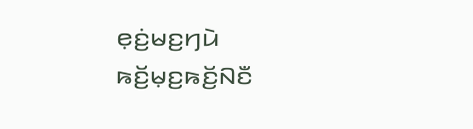ꤕ꤫ꤢꤦ꤬ꤗꤢ꤬ꤚꤣꤧ ꤒꤢꤩ꤬ꤗ꤫ꤢ꤬ꤒꤢꤩ꤬ꤡꤢꤪ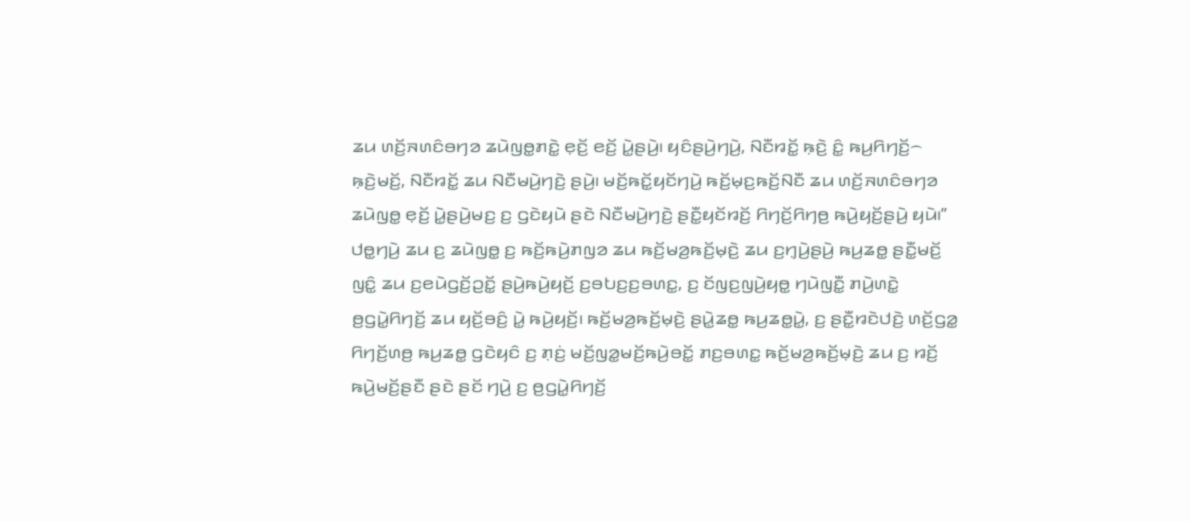ꤘꤣ ꤛꤢꤩ꤬ꤏꤛꤢꤨꤋꤚꤤ ꤘꤣꤧꤜꤥ꤭ꤊꤢꤧ꤭ ꤕ꤫ꤢꤩ꤬ ꤕꤢꤩ꤬ ꤣꤧ꤭ꤔꤣꤧ꤬꤯ ꤟꤢꤨꤔꤣꤧ꤬ꤚꤣꤧ꤬, ꤡꤢꤪꤙꤢꤩ꤭ ꤒ꤫ꤢꤧ꤬ ꤢꤨ꤭ ꤒꤣ꤬ꤖꤚꤢꤩ꤬꤮ ꤒ꤫ꤢꤧ꤬ꤗꤢꤩ꤬, ꤡꤢꤪꤙꤢꤩ꤭ ꤘꤣ ꤡꤢꤪꤗꤣꤧ꤬ꤚꤢꤧ꤬ ꤔꤣꤧ꤬꤯ ꤗꤢꤩ꤬ꤒꤢꤩ꤭ꤟꤢꤩꤚꤣꤧ꤬ ꤒꤢꤩ꤬ꤗ꤫ꤢ꤬ꤒꤢꤩ꤬ꤡꤢꤪ ꤘꤣ ꤛꤢꤩ꤬ꤏꤛꤢꤨꤋꤚꤤ ꤘꤣꤧꤜꤥ꤭ ꤕ꤫ꤢꤩ꤬ ꤣꤧ꤭ꤔꤣꤧ꤬ꤗꤢ꤬ ꤢ꤬ ꤞꤢꤧꤟꤣꤧ ꤔꤢꤧ ꤡꤢꤪꤗꤣꤧ꤬ꤚꤢꤧ꤬ ꤔꤢꤪ꤭ꤟꤢꤩꤙꤢꤩ꤬ ꤖꤚꤢꤩ꤬ꤖꤚꤥ꤬ ꤒꤣꤧ꤬ꤟꤢꤩ꤬ꤔꤣꤧ꤬ ꤟꤣꤧ꤯”
ꤓꤥ꤭ꤚꤣꤧ꤬ ꤘꤣ ꤢ꤬ ꤘꤣꤧꤜꤥ꤭ ꤢ꤬ ꤒꤢꤩ꤬ꤒꤣꤧ꤬ꤊꤜꤤ ꤘꤣ ꤒꤢꤩ꤬ꤗꤤ꤬ꤒꤢꤩ꤬ꤗ꤫ꤢꤧ꤬ ꤘꤣ ꤢ꤬ꤚ꤫ꤣꤧ꤬ꤔꤣꤧ꤬ ꤒꤣ꤬ꤘꤥ꤭ ꤔꤢꤪ꤭ꤗꤢꤩ꤬ ꤜꤢꤨ꤭ ꤘꤣ ꤢ꤬ꤕꤣꤧꤞꤢꤩ꤬ꤑꤢꤩ꤭ ꤔꤣꤧ꤬ꤒꤣꤧ꤬ꤟꤢꤩ꤬ ꤢ꤬ꤋꤝꤢ꤬ꤢ꤬ꤋꤛꤢ꤭, ꤢ꤬ ꤢꤩꤜꤢ꤬ꤜꤣꤧ꤬ꤟꤥ꤭ ꤚꤣꤧꤜꤢꤪ꤭ ꤊꤣꤧ꤬ꤛꤢꤧ꤭ ꤥ꤬ꤞꤣꤧ꤭ꤖꤚꤢꤩ꤬ ꤘꤣ ꤟꤢꤩ꤬ꤋꤢꤨ꤬ ꤣꤧ꤭ ꤒꤣꤧ꤬ꤟꤢꤩ꤬꤯ ꤒꤢꤩ꤬ꤗꤤ꤬ꤒꤢꤩ꤬ꤗ꤫ꤢꤧ꤬ ꤔꤣꤧ꤭ꤘꤥ꤭ ꤒꤣ꤬ꤘꤥ꤭ꤣꤧ꤭, ꤢ꤬ ꤔꤢꤪ꤭ꤙꤢꤧꤓꤢꤧ꤬ ꤛꤢꤩ꤬ꤞꤤ꤭ ꤖꤚꤢꤩ꤬ꤛꤥ꤬ ꤒꤣ꤬ꤘꤥ꤭ ꤞꤢꤧꤟꤢꤨ ꤢ꤬ ꤊ꤫ꤢꤦ꤬ ꤗꤢꤩ꤬ꤜꤤ꤭ꤗꤢꤩ꤬ꤒꤣꤧ꤬ꤋꤢꤩ꤭ ꤊꤢ꤬ꤋꤛꤢ꤭ ꤒꤢꤩ꤬ꤗꤤ꤬ꤒꤢꤩ꤬ꤗ꤫ꤢꤧ꤬ ꤘꤣ ꤢ꤬ ꤙꤢꤩ꤬ ꤒꤣꤧ꤬ꤗꤢꤩ꤬ꤔꤢꤪ ꤔꤢꤧ ꤔꤢꤩ ꤚꤣꤧ꤬ ꤢ꤬ ꤥ꤬ꤞꤣꤧ꤭ꤖꤚꤢꤩ꤬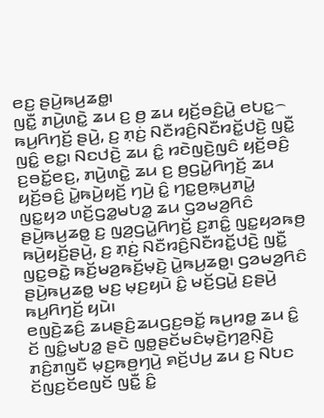ꤕꤢ꤬ ꤔꤣꤧ꤬ꤒꤣ꤬ꤘꤥ꤭꤯
ꤜꤢꤪ꤭ ꤊꤣꤧ꤬ꤛꤢꤧ꤭ ꤘꤣ ꤢ꤬ ꤥ꤬ ꤘꤣ ꤟꤢꤩ꤬ꤋꤢꤨ꤬ꤣꤧ꤭ ꤕꤝꤢ꤭꤮ ꤒꤣ꤬ꤖꤚꤢꤩ꤬ ꤔꤣꤧ꤬, ꤢ꤬ ꤊ꤫ꤢꤦ꤬ ꤡꤢꤪꤙꤢꤨ꤬ꤡꤢꤪꤙꤢꤩ꤭ꤓꤢꤧ꤬ ꤜꤢꤪ꤭ ꤜꤢꤨ꤭ ꤕꤢ꤭꤯ ꤡꤢꤓꤢꤧ꤬ ꤘꤣ ꤢꤨ꤭ ꤙꤢꤧꤜꤢꤧ꤬ꤜꤢꤨ ꤟꤢꤩ꤬ꤋꤢꤨ꤬ ꤢ꤬ꤋꤢꤩ꤭ꤕꤢ꤬, ꤊꤣꤧ꤬ꤛꤢꤧ꤭ ꤘꤣ ꤢ꤬ ꤥ꤬ꤞꤣꤧ꤭ꤖꤚꤢꤩ꤬ ꤘꤣ ꤟꤢꤩ꤬ꤋꤢꤨ꤬ ꤣꤧ꤭ꤒꤣꤧ꤬ꤟꤢꤩ꤬ ꤚꤣꤧ꤬ ꤢꤨ꤭ ꤚꤢ꤭ꤥ꤬ꤒ꤫ꤣ꤬ꤊꤣꤧ꤭ ꤜꤢ꤭ꤟꤤ ꤛꤢꤩ꤬ꤞꤤ꤭ꤗꤝꤤ꤭ ꤘꤣ ꤞꤤꤗꤤ꤬ꤖꤢꤨ ꤔꤣꤧ꤬ꤒꤣ꤬ꤘꤥ꤭ ꤢ꤬ ꤜꤤ꤬ꤞꤣꤧ꤭ꤖꤚꤢꤩ꤬ ꤢ꤬ꤊꤢꤨ꤭ ꤜꤢ꤭ꤟꤤꤒꤥ꤬ ꤒꤣꤧ꤬ꤟꤢꤩ꤬ꤔꤣꤧ꤬, ꤢ꤬ ꤊ꤫ꤢꤦ꤬ ꤡꤢꤪꤙꤢꤨ꤬ꤡꤢꤪꤙꤢꤩ꤭ꤓꤢꤧ꤬ ꤜꤢꤪ꤭ ꤜꤢ꤭ꤋꤢꤧ꤭ ꤒꤢꤩ꤬ꤗꤤ꤬ꤒꤢꤩ꤬ꤗ꤫ꤢꤧ꤬ ꤣꤧ꤭ꤒꤣ꤬ꤘꤥ꤭꤯ ꤞꤤꤗꤤ꤬ꤖꤢꤨ ꤔꤣꤧ꤬ꤒꤣ꤬ꤘꤥ꤭ ꤗꤢ꤬ ꤗ꤫ꤢ꤬ꤟꤣꤧ ꤢꤨ꤭ ꤗꤢꤩ꤬ꤞꤣꤧ꤭ ꤢ꤬ꤔꤣꤧ꤬ ꤒꤣ꤬ꤖꤚꤢꤩ꤬ ꤟꤣꤧ꤯
ꤕꤜꤢꤧ꤬ꤘꤢꤨ꤬ ꤘꤣꤔꤢꤨ꤬ꤘꤣꤞꤢ꤬ꤋꤢꤩ꤭ ꤒꤣ꤬ꤙꤥ꤭ ꤘꤣ ꤢꤨ꤭ ꤢꤩ ꤜꤢꤨ꤭ꤗꤝꤤ꤭ ꤔꤢꤧ ꤜꤥ꤭ꤔꤢꤩꤗꤢꤨꤗ꤫ꤢꤧ꤬ꤚꤤ꤬ꤡ꤫ꤢꤧ꤬ ꤊꤢꤨ꤬ꤊꤜꤢꤪ ꤗ꤫ꤢ꤬ꤒꤥ꤬ꤚꤣꤧ꤬ ꤎꤢꤩ꤬ꤓꤣ꤬ ꤘꤣ ꤢ꤬ ꤡꤝꤢ ꤢꤩꤜꤢ꤬ꤢꤩꤕꤜꤢꤩ ꤜꤢꤪ꤭ ꤢꤨ꤭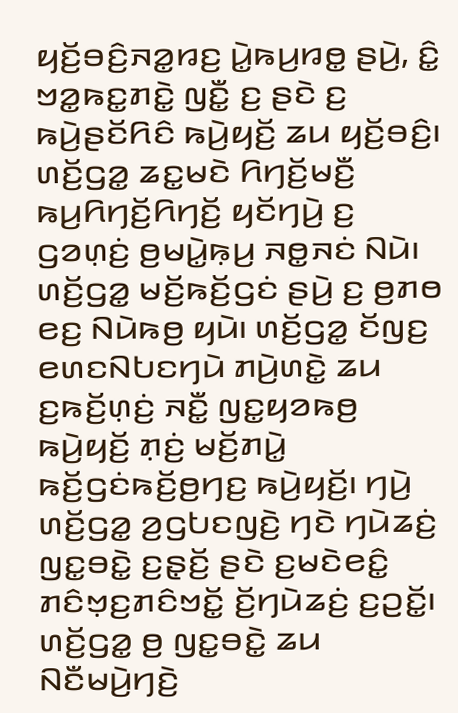ꤟꤢꤩ꤬ꤋꤢꤨ꤬ꤏꤤ꤭ꤙꤢ꤬ ꤣꤧ꤭ꤒꤣ꤬ꤙꤥ꤭ ꤔꤣꤧ꤬, ꤢꤨ꤭ ꤠꤤ꤭ꤒꤢ꤭ꤊꤢꤧ꤭ ꤜꤢꤪ꤭ ꤢ꤬ ꤔꤢꤧ ꤢ꤬ ꤒꤣꤧ꤬ꤔꤢꤩꤖꤢꤨ ꤒꤣꤧ꤬ꤟꤢꤩ꤬ ꤘꤣ ꤟꤢꤩ꤬ꤋꤢꤨ꤬꤯
ꤛꤢꤩ꤬ꤞꤤ꤭ ꤘꤢ꤭ꤗꤢꤧ ꤖꤚꤢꤩ꤬ꤗꤢꤪ꤬ ꤒꤣ꤬ꤖꤚꤢꤩ꤬ꤖꤚꤢꤩ꤬ ꤟꤢꤩꤚꤣꤧ꤬ ꤢ꤬ ꤞꤤꤛ꤫ꤢꤦ꤬ ꤥ꤬ꤗꤣꤧ꤭ꤒ꤫ꤣ꤬ ꤏꤥ꤭ꤏꤢꤦ ꤡꤣꤧ꤯ ꤛꤢꤩ꤬ꤞꤤ꤭ ꤗꤢꤩ꤬ꤒꤢꤩ꤬ꤞꤢꤦ ꤔꤣꤧ꤬ ꤢ꤬ ꤥ꤬ꤊꤥ ꤕꤢ꤬ ꤡꤣꤧꤒꤥ꤬ ꤟꤣꤧ꤯ ꤛꤢꤩ꤬ꤞꤤ꤭ ꤢꤩꤜꤢ꤬ ꤕꤛꤢꤡꤝꤢꤚꤣꤧ ꤊꤣꤧ꤬ꤛꤢꤧ꤭ ꤘꤣ ꤢ꤬ꤒꤢꤩ꤬ꤛ꤫ꤢꤦ꤬ ꤏꤢꤪ꤭ ꤜꤢ꤭ꤟꤤꤒꤥ꤬ ꤒꤣꤧ꤬ꤟꤢꤩ꤬ ꤊ꤫ꤢꤦ꤬ ꤗꤢꤩ꤬ꤊꤣꤧ꤭ ꤒꤢꤩ꤬ꤞꤢꤦꤒꤢꤩ꤬ꤥ꤬ꤚꤢ꤬ ꤒꤣꤧ꤬ꤟꤢꤩ꤬꤯ ꤚꤣꤧ꤬ ꤛꤢꤩ꤬ꤞꤤ꤭ ꤤ꤬ꤞꤝꤢꤜꤢꤧ꤬ ꤚꤢꤧ ꤚꤣꤧꤘꤢꤦ꤬ ꤜꤢ꤭ꤋꤢꤧ꤭ ꤢ꤬ꤔ꤫ꤢꤩ꤬ ꤔꤢꤧ ꤢ꤬ꤗꤢꤧꤕꤢꤨ꤭ ꤊꤢꤨꤠ꤫ꤢ꤬ꤊꤢꤨꤠꤢꤩ꤭ ꤢꤩ꤬ꤚꤣꤧꤘꤢꤦ꤬ ꤢ꤬ꤑꤢꤩ꤭꤯ ꤛꤢꤩ꤬ꤞꤤ꤭ ꤥ꤬ ꤜꤢ꤭ꤋꤢꤧ꤭ ꤘꤣ ꤡꤢꤪꤗꤣꤧ꤬ꤚꤢꤧ꤬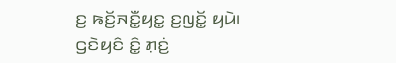ꤢ꤬ ꤒꤢꤩ꤬ꤏꤢꤪ꤭ꤟꤢ꤭ ꤢ꤬ꤜꤢꤩ꤭ ꤟꤣꤧ꤯
ꤞꤢꤧꤟꤢꤨ ꤢꤨ꤭ ꤊ꤫ꤢꤦ꤬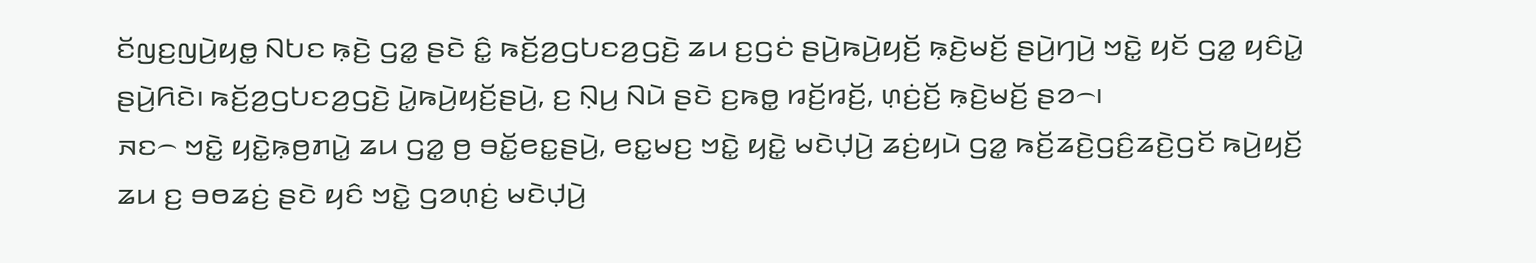ꤢꤩꤜꤢ꤬ꤜꤣꤧ꤬ꤟꤥ꤭ ꤡꤝꤢ ꤒ꤫ꤢꤧ꤬ ꤞꤤ꤭ ꤔꤢꤧ ꤢꤨ꤭ ꤒꤢꤩ꤬ꤤ꤬ꤞꤝꤢꤤ꤬ꤞꤢꤧ꤬ ꤘꤣ ꤢ꤬ꤞꤢꤦ ꤔꤣꤧ꤬ꤒꤣꤧ꤬ꤟꤢꤩ꤬ ꤒ꤫ꤢꤧ꤬ꤗꤢꤩ꤬ ꤔꤣꤧ꤬ꤚꤣꤧ꤬ ꤠꤢꤧ꤭ ꤟꤢꤩ ꤞꤤ꤭ ꤟꤢꤨꤣꤧ꤭ ꤔꤣꤧ꤬ꤖꤢꤧ꤯ ꤒꤢꤩ꤬ꤤ꤬ꤞꤝꤢꤤ꤬ꤞꤢꤧ꤬ ꤣꤧ꤭ꤒꤣꤧ꤬ꤟꤢꤩ꤬ꤔꤣꤧ꤬, ꤢ꤬ ꤡ꤫ꤣ꤬ ꤡꤣꤧ ꤔꤢꤧ ꤢ꤬ꤒꤥ꤭ ꤙꤢꤩ꤬ꤙꤢꤩ꤬, ꤛ꤫ꤢꤦ꤬ꤢꤩ꤬ ꤒ꤫ꤢꤧ꤬ꤗꤢꤩ꤬ ꤔꤤ꤮꤯
ꤏꤢ꤮ ꤠꤢꤧ꤭ ꤟꤢꤧ꤭ꤒ꤫ꤥ꤬ꤊꤣꤧ꤭ ꤘꤣ ꤞꤤ꤭ ꤥ꤬ ꤋꤢꤩ꤭ꤕꤢ꤭ꤔꤣꤧ꤬, ꤕꤢ꤭ꤗꤢ꤬ ꤠꤢꤧ꤭ ꤟꤢꤧ꤭ ꤗꤢꤧꤓ꤫ꤣꤧ꤬ ꤘꤢꤦ꤬ꤟꤣꤧ ꤞꤤ꤭ ꤒꤢꤩ꤬ꤘꤢꤧ꤬ꤞꤢꤨ꤬ꤘꤢꤧ꤬ꤞꤢꤩ ꤒꤣꤧ꤬ꤟꤢꤩ꤬ ꤘꤣ ꤢ꤬ ꤋꤥꤘꤢꤦ꤬ ꤔꤢꤧ ꤟꤢꤨ ꤠꤢꤧ꤭ ꤞꤤꤛ꤫ꤢꤦ꤬ ꤗꤢꤧꤓ꤫ꤣꤧ꤬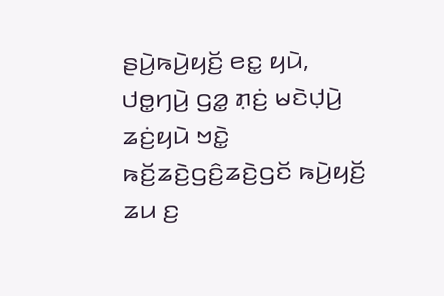ꤔꤣꤧ꤬ꤒꤣꤧ꤬ꤟꤢꤩ꤬ ꤕꤢ꤭ ꤟꤣꤧ, ꤓꤥ꤭ꤚꤣꤧ꤬ ꤞꤤ꤭ ꤊ꤫ꤢꤦ꤬ ꤗꤢꤧꤓ꤫ꤣꤧ꤬ ꤘꤢꤦ꤬ꤟꤣꤧ ꤠꤢꤧ꤭ ꤒꤢꤩ꤬ꤘꤢꤧ꤬ꤞꤢꤨ꤬ꤘꤢꤧ꤬ꤞꤢꤩ ꤒꤣꤧ꤬ꤟꤢꤩ꤬ ꤘꤣ ꤢ꤬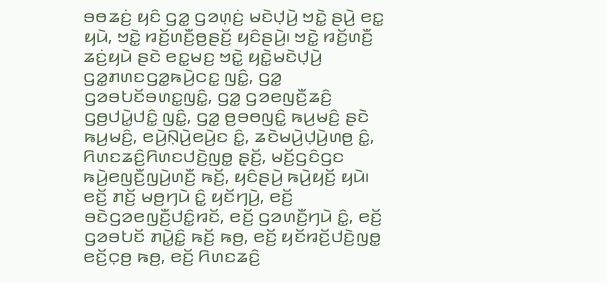ꤋꤥꤘꤢꤦ꤬ ꤟꤢꤨ ꤞꤤ꤭ ꤞꤤꤛ꤫ꤢꤦ꤬ ꤗꤢꤧꤓ꤫ꤣꤧ꤬ ꤠꤢꤧ꤭ ꤔꤣꤧ꤬ ꤕꤢ꤭ ꤟꤣꤧ, ꤠꤢꤧ꤭ ꤙꤢꤩ꤬ꤛꤢꤪ꤬ꤥ꤬ꤔꤢꤩ꤬ ꤟꤢꤨꤔꤣꤧ꤬꤯ ꤠꤢꤧ꤭ ꤙꤢꤩ꤬ꤛꤢꤪ꤬ ꤘꤢꤦ꤬ꤟꤣꤧ ꤔꤢꤧ ꤕꤢ꤭ꤗꤢ꤬ ꤠꤢꤧ꤭ ꤟꤢꤧ꤭ꤗꤢꤧꤓ꤫ꤣꤧ꤬ ꤞꤤ꤭ꤊꤛꤢꤞꤤ꤭ꤒꤣꤧ꤬ꤍꤢ꤭ ꤜꤢꤨ꤭, ꤞꤤ꤭ ꤞꤤꤋꤝꤢꤩꤋꤛꤢ꤭ꤜꤢꤨ꤭, ꤞꤤ꤭ ꤞꤤꤕꤜꤢꤪ꤬ꤘꤢꤨ꤬ ꤞꤥ꤬ꤓꤣꤧ꤭ꤓꤢꤨ꤭ ꤜꤢꤨ꤭, ꤞꤤ꤭ ꤥ꤬ꤋꤥꤜꤢꤨ꤭ ꤒꤣ꤬ꤗꤢꤨ꤬ ꤔꤢꤧ ꤒꤣ꤬ꤗꤢꤨ꤬, ꤕꤣꤧ꤬ꤡ꤫ꤣꤧ꤬ꤕꤣꤧ꤬ꤢ ꤢꤨ꤭, ꤘꤢꤧꤗꤣꤧ꤬ꤓ꤫ꤣꤧ꤬ꤛꤥ꤬ ꤢꤨ꤭, ꤖꤛꤢꤘꤢꤨ꤬ꤖꤛꤢꤓꤢꤧ꤬ꤜꤥ꤭ ꤔ꤫ꤢꤩ꤬, ꤗꤢꤩ꤬ꤞꤢꤨꤞꤢ ꤒꤣꤧ꤬ꤕꤜꤢꤪ꤬ꤜꤣꤧ꤬ꤛꤢꤪ꤬ ꤒꤢꤩ꤬, ꤟꤢꤨꤔꤣꤧ꤬ ꤒꤣꤧ꤬ꤟꤢꤩ꤬ ꤟꤣꤧ꤯
ꤕꤢꤩ꤬ ꤊꤢꤩ꤬ ꤗꤥ꤬ꤚꤣꤧ ꤢꤨ꤭ ꤟꤢꤩꤚꤣꤧ꤬, ꤕꤢꤩ꤬ ꤋꤢꤧꤞꤤꤕꤜꤢꤪ꤬ꤓꤢꤨ꤭ꤙꤢꤩ, ꤕꤢꤩ꤬ ꤞꤤꤛꤢꤪ꤬ꤚꤣꤧ ꤢꤨ꤭, ꤕꤢꤩ꤬ ꤞꤤꤋꤝꤢꤩ ꤊꤣꤧ꤭ꤢꤨ꤭ ꤒꤢꤩ꤬ ꤒꤥ꤬, ꤕꤢꤩ꤬ ꤟꤢꤩꤙꤢꤩ꤬ꤓꤢꤧ꤬ꤜꤥ꤭ ꤕꤢꤩ꤬ꤍ꤫ꤥ꤬ ꤒꤥ꤬, ꤕꤢꤩ꤬ ꤖꤛꤢꤘꤢꤨ꤬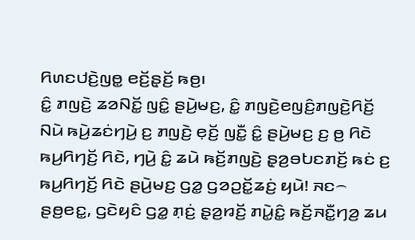ꤖꤛꤢꤓꤢꤧ꤬ꤜꤥ꤭ ꤕꤢꤩ꤬ꤔ꤫ꤢꤩ꤬ ꤒꤥ꤬꤯
ꤢꤨ꤭ ꤊꤜꤢꤧ꤬ ꤘꤤꤡꤢꤩ꤭ ꤜꤢꤨ꤭ ꤔꤣꤧ꤬ꤗꤢ꤬, ꤢꤨ꤭ ꤊꤜꤢꤧ꤬ꤕꤜꤢꤨ꤬ꤊꤜꤢꤧ꤬ꤖꤢꤩ꤬ ꤡꤣꤧ ꤒꤣꤧ꤬ꤘꤢꤦꤚꤣꤧ꤬ ꤢ꤬ ꤊꤜꤢꤧ꤬ ꤕ꤫ꤢꤩ꤬ ꤜꤢꤪ꤭ ꤢꤨ꤭ ꤔꤣꤧ꤬ꤗꤢ꤬ ꤢ꤬ ꤥ꤬ ꤖꤢꤧ ꤒꤣ꤬ꤖꤚꤢꤩ꤬ ꤖꤢꤧ, ꤚꤣꤧ꤬ ꤢꤨ꤭ ꤘꤣꤧ ꤒꤢꤩ꤬ꤊꤜꤢꤧ꤬ ꤔ꤫ꤤ꤬ꤋꤝꤢꤊꤢꤩ꤬ ꤒꤢꤦ ꤢ꤬ ꤒꤣ꤬ꤖꤚꤢꤩ꤬ ꤖꤢꤧ ꤔꤣꤧ꤬ꤗꤢ꤬ ꤞꤤ꤭ ꤞꤤꤑꤢꤩ꤭ꤘꤢꤦ꤬ ꤟꤣꤧ! ꤏꤢ꤮ ꤔꤥ꤬ꤕꤢ꤭, ꤞꤢꤧꤟꤢꤨ ꤞꤤ꤭ ꤊ꤫ꤢꤦ꤬ ꤔ꤫ꤤ꤬ꤙꤢꤩ꤬ ꤊꤣꤧ꤭ꤢꤨ꤭ ꤒꤢꤩ꤬ꤏꤢꤪ꤭ꤚꤤ꤬ ꤘꤣ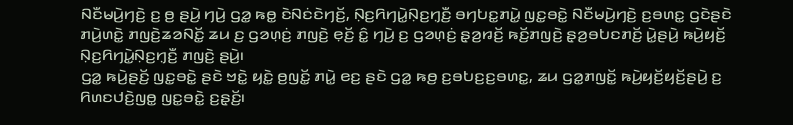ꤡꤢꤪꤗꤣꤧ꤬ꤚꤢꤧ꤬ ꤢ꤬ ꤥ꤬ ꤔꤣꤧ꤬ ꤚꤣꤧ꤬ ꤞꤤ꤭ ꤒꤥ꤭ ꤢꤧꤡꤢꤦꤢꤧꤚꤢꤩ꤬, ꤡ꤫ꤢ꤬ꤖꤚꤣꤧ꤭ꤡ꤫ꤢ꤬ꤚ꤫ꤢꤪ꤬ ꤋꤚꤝꤢ꤭ꤊꤣꤧ꤭ ꤜꤢ꤭ꤋꤢꤧ꤭ ꤡꤢꤪꤗꤣꤧ꤬ꤚꤢꤧ꤬ ꤢ꤬ꤋꤛꤢ꤭ ꤞꤢꤧꤔꤢꤧ ꤊꤣꤧ꤬ꤛꤢꤧ꤭ ꤊꤜꤢꤧ꤬ꤘꤤꤡꤢꤩ꤭ ꤘꤣ ꤢ꤬ ꤞꤤꤛ꤫ꤢꤦ꤬ ꤊꤜꤢꤧ꤬ ꤕ꤫ꤢꤩ꤬ ꤢꤨ꤭ ꤚꤣꤧ꤬ ꤢ꤬ ꤞꤤꤛ꤫ꤢꤦ꤬ ꤔ꤫ꤤ꤬ꤙꤢꤩ꤬ ꤒꤢꤩ꤬ꤊꤜꤢꤧ꤬ ꤔ꤫ꤤ꤬ꤋꤝꤢꤊꤢꤩ꤬ ꤣꤧ꤭ꤔꤣꤧ꤬ ꤒꤣꤧ꤬ꤟꤢꤩ꤬ ꤡ꤫ꤢ꤬ꤖꤚꤣꤧ꤭ꤡ꤫ꤢ꤬ꤚ꤫ꤢꤪ꤬ ꤊꤜꤢꤧ꤬ ꤔꤣꤧ꤬꤯
ꤞꤤ꤭ ꤒꤣꤧ꤬ꤔꤢꤩ꤬ ꤜꤢ꤭ꤋꤢꤧ꤭ ꤔꤢꤧ ꤠꤢꤧ꤭ ꤟꤢꤧ꤭ ꤥ꤬ꤜꤢꤩ꤭ ꤊꤣꤧ꤭ ꤕꤢ꤬ ꤔꤢꤧ ꤞꤤ꤭ ꤒꤥ꤬ ꤢ꤬ꤋꤝꤢ꤬ꤢ꤬ꤋꤛꤢ꤭, ꤘꤣ ꤞꤤ꤭ꤊꤜꤢꤩ꤭ ꤒꤣꤧ꤬ꤟꤢꤩ꤬ꤟꤢꤩ꤬ꤔꤣꤧ꤬ ꤢ꤬ ꤖꤛꤢꤓꤢꤧ꤬ꤜꤥ꤭ ꤜꤢ꤭ꤋꤢꤧ꤭ ꤢ꤬ꤔ꤫ꤢꤩ꤬꤯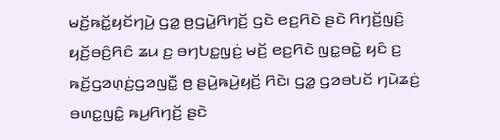ꤗꤢꤩ꤬ꤒꤢꤩ꤭ꤟꤢꤩꤚꤣꤧ꤬ ꤞꤤ꤭ ꤥ꤬ꤞꤣꤧ꤭ꤖꤚꤢꤩ꤬ ꤞꤢꤧ ꤕꤢ꤬ꤖꤢꤧ ꤔꤢꤧ ꤖꤚꤢꤩ꤬ꤜꤢꤨ꤬ ꤟꤢꤩ꤬ꤋꤢꤨ꤬ꤖꤢꤨ ꤘꤣ ꤢ꤬ ꤋꤚꤝꤢ꤭ꤜꤢꤦ꤬ ꤗꤢꤩ꤬ ꤕꤢ꤬ꤖꤢꤧ ꤜꤢ꤭ꤋꤢꤧ꤭ ꤟꤢꤨ ꤢ꤬ ꤒꤢꤩ꤬ꤞꤤꤛ꤫ꤢꤦ꤬ꤞꤤꤜꤢꤪ꤭ ꤥ꤬ ꤔꤣꤧ꤬ꤒꤣꤧ꤬ꤟꤢꤩ꤬ ꤖꤢꤧ꤯ ꤞꤤ꤭ ꤞꤤꤋꤝꤢꤩ ꤚꤣꤧꤘꤢꤦ꤬ ꤋꤛꤢ꤭ꤜꤢꤨ꤭ ꤒꤣ꤬ꤖꤚꤢꤩ꤬ ꤔꤢꤧ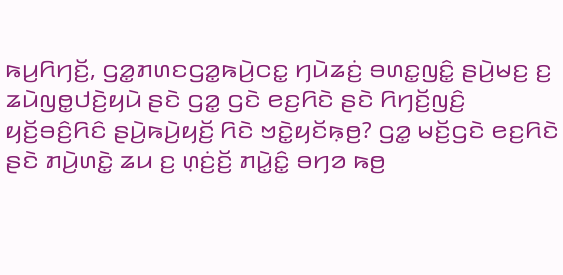ꤒꤣ꤬ꤖꤚꤢꤩ꤬, ꤞꤤ꤭ꤊꤛꤢꤞꤤ꤭ꤒꤣꤧ꤬ꤍꤢ꤭ ꤚꤣꤧꤘꤢꤦ꤬ ꤋꤛꤢ꤭ꤜꤢꤨ꤭ ꤔꤣꤧ꤬ꤗꤢ꤬ ꤢ꤬ ꤘꤣꤧꤜꤥ꤭ꤓꤢꤧ꤬ꤟꤣꤧ ꤔꤢꤧ ꤞꤤ꤭ ꤞꤢꤧ ꤕꤢ꤬ꤖꤢꤧ ꤔꤢꤧ ꤖꤚꤢꤩ꤬ꤜꤢꤨ꤬ ꤟꤢꤩ꤬ꤋꤢꤨ꤬ꤖꤢꤨ ꤔꤣꤧ꤬ꤒꤣꤧ꤬ꤟꤢꤩ꤬ ꤖꤢꤧ ꤠꤢꤧ꤭ꤟꤢꤩꤒ꤫ꤥ꤬? ꤞꤤ꤭ ꤗꤢꤩ꤬ꤞꤢꤧ ꤕꤢ꤬ꤖꤢꤧ ꤔꤢꤧ ꤊꤣꤧ꤬ꤛꤢꤧ꤭ ꤘꤣ ꤢ꤬ ꤛ꤫ꤢꤦ꤬ꤢꤩ꤬ ꤊꤣꤧ꤭ꤢꤨ꤭ ꤋꤚꤤ ꤒꤥ꤬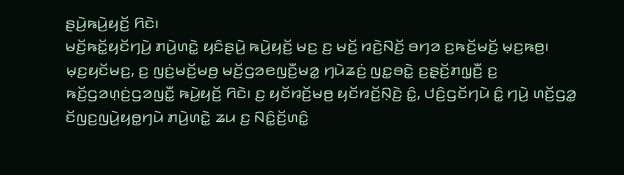ꤔꤣꤧ꤬ꤒꤣꤧ꤬ꤟꤢꤩ꤬ ꤖꤢꤧ꤯
ꤗꤢꤩ꤬ꤒꤢꤩ꤭ꤟꤢꤩꤚꤣꤧ꤬ ꤊꤣꤧ꤬ꤛꤢꤧ꤭ ꤟꤢꤨꤔꤣꤧ꤬ ꤒꤣꤧ꤬ꤟꤢꤩ꤬ ꤗꤢ꤬ ꤢ꤬ ꤗꤢꤩ꤬ ꤙꤢꤧ꤬ꤡꤢꤩ꤬ ꤋꤚꤤ ꤢ꤬ꤒꤢꤩ꤬ꤗꤢꤩ꤬ ꤗ꤫ꤢ꤬ꤒꤥ꤬꤯ ꤗ꤫ꤢ꤬ꤟꤢꤩꤗꤢ꤬, ꤢ꤬ ꤜꤢꤦ꤬ꤗꤢꤩ꤬ꤗꤥ꤬ ꤗꤢꤩ꤬ꤞꤤꤕꤜꤢꤪ꤬ꤗꤤ꤭ ꤚꤣꤧꤘꤢꤦ꤬ ꤜꤢ꤭ꤋꤢꤧ꤭ ꤢ꤬ꤔ꤫ꤢꤩ꤬ꤊꤜ꤫ꤢꤪ꤬ ꤢ꤬ ꤒꤢꤩ꤬ꤞꤤꤛ꤫ꤢꤦ꤬ꤞꤤꤜꤢꤪ꤭ ꤒꤣꤧ꤬ꤟꤢꤩ꤬ ꤖꤢꤧ꤯ ꤢ꤬ ꤟꤢꤩꤙꤢꤩ꤬ꤗꤥ꤬ ꤟꤢꤩꤙꤢꤩ꤬ꤡ꤫ꤢꤧ꤬ ꤢꤨ꤭, ꤓꤢꤨ꤬ꤞꤢꤩꤚꤣꤧ ꤢꤨ꤭ ꤚꤣꤧ꤬ ꤛꤢꤩ꤬ꤞꤤ꤭ ꤢꤩꤜꤢ꤬ꤜꤣꤧ꤬ꤟꤥ꤭ꤚꤣꤧ ꤊꤣꤧ꤬ꤛꤢꤧ꤭ ꤘꤣ ꤢ꤬ ꤡꤢꤨ꤭ꤢꤩ꤬ꤛꤢꤨ꤭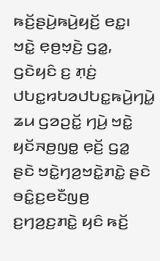ꤒꤢꤩ꤬ꤔꤣꤧ꤬ꤒꤣꤧ꤬ꤟꤢꤩ꤬ ꤕꤢ꤭꤯
ꤠꤢꤧ꤭ ꤕ꤫ꤥ꤬ꤠ꤫ꤢꤧ꤬ ꤞꤤ꤭, ꤞꤢꤧꤟꤢꤨ ꤢ꤬ ꤊ꤫ꤢꤦ꤬ ꤓꤝꤢ꤭ꤙꤝꤤꤓꤝꤢ꤭ꤒꤣꤧ꤬ꤚꤣꤧ꤭ ꤘꤣ ꤞꤤꤑꤢꤩ꤭ ꤚꤣꤧ꤬ ꤠꤢꤧ꤭ ꤟꤢꤩꤏꤥ꤬ꤜꤥ꤭ ꤕ꤫ꤢꤩ꤬ ꤞꤤ꤭ ꤔꤢꤧ ꤠꤢꤧ꤭ꤚꤤ꤬ꤠꤢꤧ꤭ꤊꤢꤧ꤭ ꤔꤢꤧ ꤋꤢꤨ꤭ꤢ꤬ꤕꤢꤪꤜꤥ꤬ ꤢ꤬ꤚꤤ꤬ꤢ꤬ꤊꤢꤧ꤭ ꤟꤢꤨ ꤒꤢꤩ꤬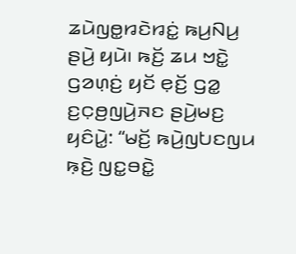ꤘꤣꤧꤜꤥ꤭ꤙꤢꤧꤙꤢꤦ꤭ ꤒꤣ꤬ꤡꤣ꤬ ꤔꤣꤧ꤬ ꤟꤣꤧ꤯ ꤒꤢꤩ꤬ ꤘꤣ ꤠꤢꤧ꤭ ꤞꤤꤛ꤫ꤢꤦ꤬ ꤟꤢꤩ ꤕ꤫ꤢꤩ꤬ ꤞꤤ꤭ ꤢ꤬ꤍ꤫ꤥ꤬ꤜꤣꤧ꤬ꤏꤢ ꤔꤣꤧ꤬ꤗꤢ꤬ ꤟꤢꤨꤣꤧ꤭: “ꤗꤢꤩ꤬ ꤒꤣꤧ꤬ꤜꤝꤢꤜꤣ ꤒ꤫ꤢꤧ꤬ ꤜꤢ꤭ꤋꤢꤧ꤭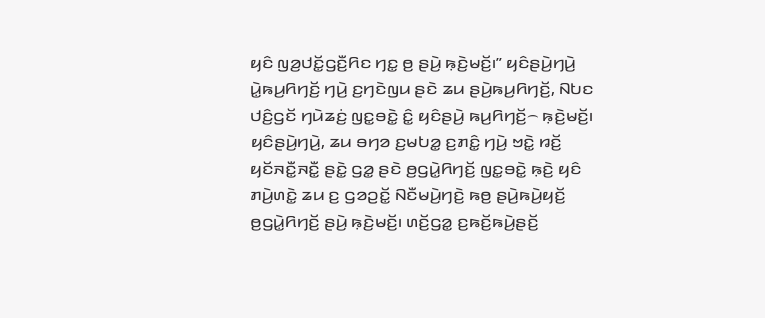ꤟꤢꤨ ꤜꤤ꤬ꤓꤢꤩ꤭ꤞꤢꤪ꤬ꤖꤢ ꤚꤢ꤭ ꤥ꤬ ꤔꤣꤧ꤬ ꤒ꤫ꤢꤧ꤬ꤗꤢꤩ꤬꤯” ꤟꤢꤨꤔꤣꤧ꤬ꤚꤣꤧ꤬ ꤣꤧ꤭ꤒꤣ꤬ꤖꤚꤢꤩ꤬ ꤚꤣꤧ꤬ ꤢ꤬ꤚꤢꤧꤜꤣ ꤔꤢꤧ ꤘꤣ ꤔꤣꤧ꤬ꤒꤣ꤬ꤖꤚꤢꤩ꤬, ꤡꤝꤢ ꤓꤢꤨ꤬ꤞꤢꤩ ꤚꤣꤧꤘꤢꤦ꤬ ꤜꤢ꤭ꤋꤢꤧ꤭ ꤢꤨ꤭ ꤟꤢꤨꤔꤣꤧ꤬ ꤒꤣ꤬ꤖꤚꤢꤩ꤬꤮ ꤒ꤫ꤢꤧ꤬ꤗꤢꤩ꤬꤯
ꤟꤢꤨꤔꤣꤧ꤬ꤚꤣꤧ꤬, ꤘꤣ ꤋꤚꤤ ꤢ꤬ꤗꤝꤤ꤭ ꤢ꤬ꤊꤢꤨ꤭ ꤚꤣꤧ꤬ ꤠꤢꤧ꤭ ꤙꤢꤩ꤬ ꤟꤢꤩꤏꤢꤪ꤭ꤏꤢꤪ꤭ ꤔꤢꤧ꤭ ꤞꤤ꤭ ꤔꤢꤧ ꤥ꤬ꤞꤣꤧ꤭ꤖꤚꤢꤩ꤬ ꤜꤢ꤭ꤋꤢꤧ꤭ ꤒ꤫ꤢꤧ꤬ ꤟꤢꤨ ꤊꤣꤧ꤬ꤛꤢꤧ꤭ ꤘꤣ ꤢ꤬ ꤞꤤꤑꤢꤩ꤭ ꤡꤢꤪꤗꤣꤧ꤬ꤚꤢꤧ꤬ ꤒꤥ꤬ ꤔꤣꤧ꤬ꤒꤣꤧ꤬ꤟꤢꤩ꤬ ꤥ꤬ꤞꤣꤧ꤭ꤖꤚꤢꤩ꤬ ꤔꤣꤧ꤬ ꤒ꤫ꤢꤧ꤬ꤗꤢꤩ꤬꤯ ꤛꤢꤩ꤬ꤞꤤ꤭ ꤢ꤬ꤒꤢꤩ꤬ꤒꤣꤧ꤬ꤔꤢꤩ꤬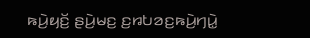ꤒꤣꤧ꤬ꤟꤢꤩ꤬ ꤔꤣꤧ꤬ꤗꤢ꤬ ꤢ꤬ꤙꤝꤤꤢ꤬ꤒꤣꤧ꤬ꤚꤣꤧ꤭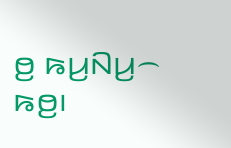ꤥ꤬ ꤒꤣ꤬ꤡꤣ꤬꤮ ꤒꤥ꤬꤯